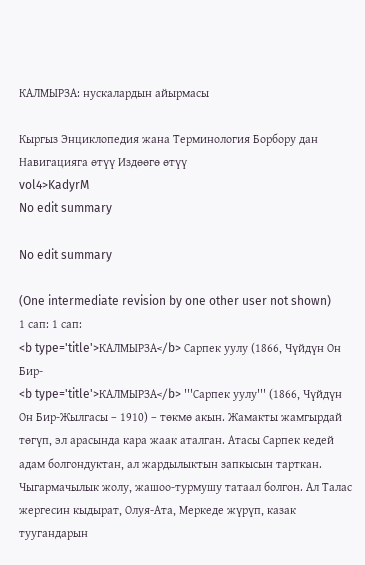КАЛМЫРЗА: нускалардын айырмасы

Кыргыз Энциклопедия жана Терминология Борбору дан
Навигацияга өтүү Издөөгө өтүү
vol4>KadyrM
No edit summary

No edit summary

(One intermediate revision by one other user not shown)
1 сап: 1 сап:
<b type='title'>КАЛМЫРЗА</b> Сарпек уулу (1866, Чүйдүн Он Бир-
<b type='title'>КАЛМЫРЗА</b> '''Сарпек уулу''' (1866, Чүйдүн Он Бир-Жылгасы – 1910) – төкмө акын. Жамакты жамгырдай төгүп, эл арасында кара жаак аталган. Атасы Сарпек кедей адам болгондуктан, ал жардылыктын запкысын тарткан. Чыгармачылык жолу, жашоо-турмушу татаал болгон. Ал Талас жергесин кыдырат, Олуя-Ата, Меркеде жүрүп, казак туугандарын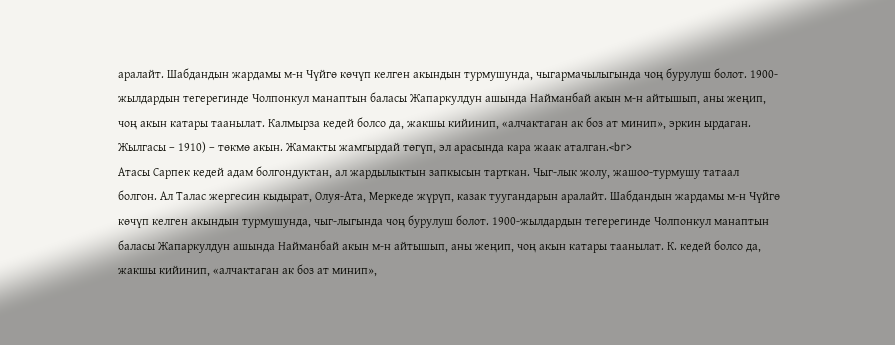аралайт. Шабдандын жардамы м-н Чүйгө көчүп келген акындын турмушунда, чыгармачылыгында чоң бурулуш болот. 1900-жылдардын тегерегинде Чолпонкул манаптын баласы Жапаркулдун ашында Найманбай акын м-н айтышып, аны жеңип, чоң акын катары таанылат. Калмырза кедей болсо да, жакшы кийинип, «алчактаган ак боз ат минип», эркин ырдаган.
Жылгасы – 1910) – төкмө акын. Жамакты жамгырдай төгүп, эл арасында кара жаак аталган.<br>
Атасы Сарпек кедей адам болгондуктан, ал жардылыктын запкысын тарткан. Чыг-лык жолу, жашоо-турмушу татаал болгон. Ал Талас жергесин кыдырат, Олуя-Ата, Меркеде жүрүп, казак туугандарын аралайт. Шабдандын жардамы м-н Чүйгө көчүп келген акындын турмушунда, чыг-лыгында чоң бурулуш болот. 1900-жылдардын тегерегинде Чолпонкул манаптын баласы Жапаркулдун ашында Найманбай акын м-н айтышып, аны жеңип, чоң акын катары таанылат. К. кедей болсо да, жакшы кийинип, «алчактаган ак боз ат минип»,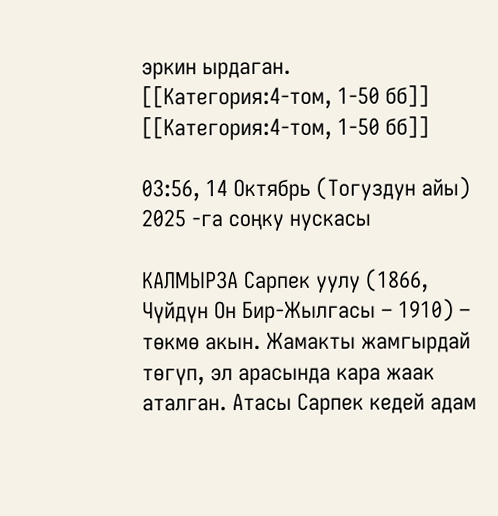эркин ырдаган.
[[Категория:4-том, 1-50 бб]]
[[Категория:4-том, 1-50 бб]]

03:56, 14 Октябрь (Тогуздун айы) 2025 -га соңку нускасы

КАЛМЫРЗА Сарпек уулу (1866, Чүйдүн Он Бир-Жылгасы – 1910) – төкмө акын. Жамакты жамгырдай төгүп, эл арасында кара жаак аталган. Атасы Сарпек кедей адам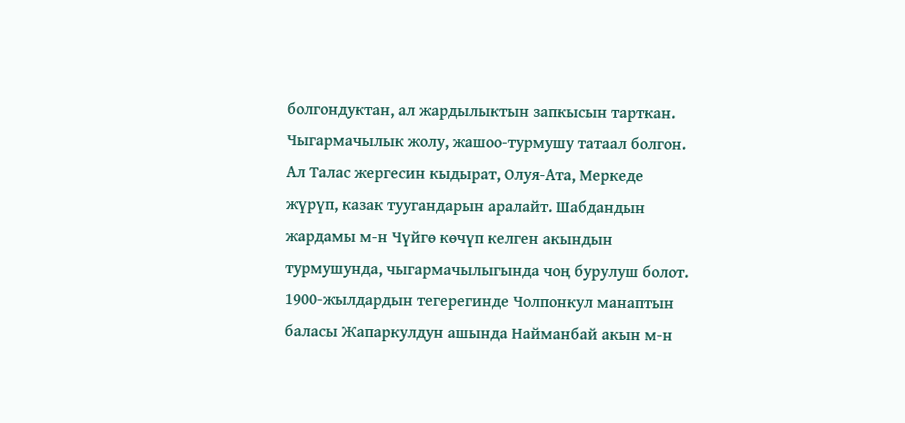болгондуктан, ал жардылыктын запкысын тарткан. Чыгармачылык жолу, жашоо-турмушу татаал болгон. Ал Талас жергесин кыдырат, Олуя-Ата, Меркеде жүрүп, казак туугандарын аралайт. Шабдандын жардамы м-н Чүйгө көчүп келген акындын турмушунда, чыгармачылыгында чоң бурулуш болот. 1900-жылдардын тегерегинде Чолпонкул манаптын баласы Жапаркулдун ашында Найманбай акын м-н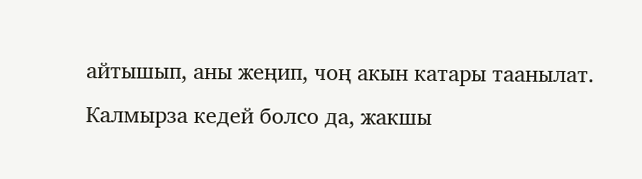айтышып, аны жеңип, чоң акын катары таанылат. Калмырза кедей болсо да, жакшы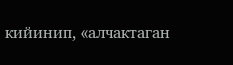кийинип, «алчактаган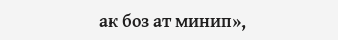ак боз ат минип»,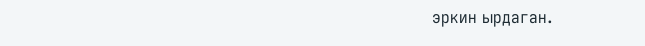эркин ырдаган.